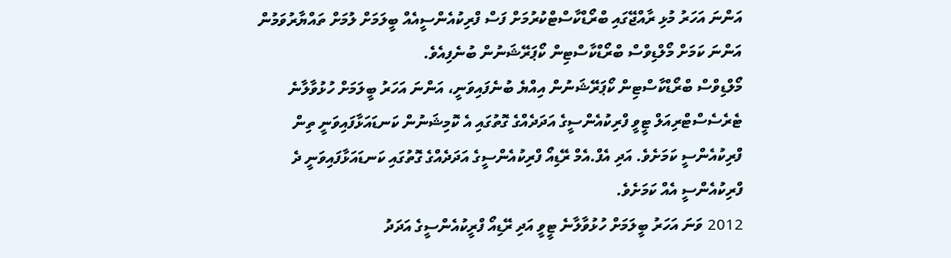އަންނަ އަހަރު މުޅި ރާއްޖޭގައި ބްރޯޑްކާސްޓްކުރުމަށް ފަސް ފްރިކުއެންސީއެއް ބީލަމަށް ލުމަށް ތައްޔާރުވަމުން އަންނަ ކަމަށް މޯލްޑިވްސް ބްރޯޑްކާސްޓިން ކޯޕަރޭޝަނުން ބުނެފިއެވެ.
މޯލްޑިވްސް ބްރޯޑްކާސްޓިން ކޯޕަރޭޝަނުން އިއްޔެ ބުނެފައިވަނީ، އަންނަ އަހަރު ބީލަމަށް ހުޅުވާލާނެ ޓެރެސެސްޓްރިއަލް ޓީވީ ފްރިކުއެންސީގެ އަދަދެއްގެ ގޮތުގައި އެ ކޮމިޝަނުން ކަނޑައަޅާފައިވަނީ ތިން ފްރިކުއެންސީ ކަމަށެވެ. އަދި އެފް.އެމް ރޭޑިއޯ ފްރިކުއެންސީގެ އަދަދެއްގެ ގޮތުގައި ކަނޑައަޅާފައިވަނީ ދެ ފްރިކުއެންސީ އެއް ކަމަށެވެ.
2012 ވަނަ އަހަރު ބީލަމަށް ހުޅުވާލާނެ ޓީވީ އަދި ރޭޑިއޯ ފްރީކުއެންސީގެ އަދަދު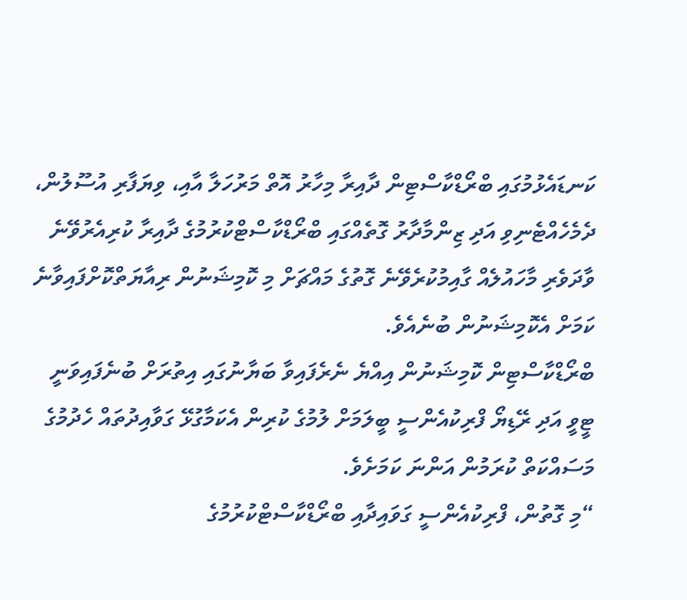ކަނޑައެޅުމުގައި ބްރޯޑްކާސްޓިން ދާއިރާ މިހާރު އޮތް މަރުހަލާ އާއި، ވިޔަފާރި އުސޫލުން، ދެމެހެއްޓެނިވި އަދި ޒިންމާދާރު ގޮތެއްގައި ބްރޯޑްކާސްޓްކުރުމުގެ ދާއިރާ ކުރިއެރުވޭނެ ވާދަވެރި މާހައުލެއް ގާއިމުކުރެވޭނެ ގޮތުގެ މައްޗަށް މި ކޮމިޝަނުން ރިއާޔަތްކޮށްފައިވާނެ ކަމަށް އެކޮމިޝަނުން ބުނެއެވެ.
ބްރޯޑްކާސްޓިން ކޮމިޝަނުން އިއްޔެ ނެރެފައިވާ ބަޔާނުގައި އިތުރަށް ބުނެފައިވަނީ ޓީވީ އަދި ރޭޑިޔޯ ފްރިކުއެންސީ ބީލަމަށް ލުމުގެ ކުރިން އެކަމާގުޅޭ ގަވާއިދުތައް ހެދުމުގެ މަސައްކަތް ކުރަމުން އަންނަ ކަމަށެވެ.
“މި ގޮތުން، ފްރިކުއެންސީ ގަވައިދާއި ބްރޯޑްކާސްޓްކުރުމުގެ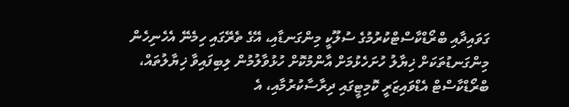ގަވައިދާއި ބްރޯޑްކާސްޓްކުރުމުގެ ސުލޫކީ މިންގަނޑާއި، އޭގެ ތެރޭގައި ހިމެނޭ އެހެނިހެން މިންގަނޑުތަކަށް ޚިޔާލު ހުށަހެޅުމަށް އާންމުކޮށް ހުޅުވާލުމުން ލިބިފައިވާ ޚިޔާލުތައް، ބްރޯޑްކާސްޓް އެޑްވައިޒަރީ ކޮމިޓީގައި ދިރާސާކުރުމާއި، އެ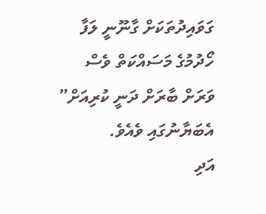ގަވައިދުތަކަށް ގާނޫނީ ލަފާ ހޯދުމުގެ މަސައްކަތް ވެސް ވަރަށް ބާރަށް ދަނީ ކުރިއަށް” އެބަޔާނުގައި ވެއެވެ.
އަދި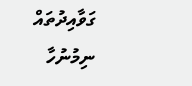ގަވާއިދުތައް ނިމުނުހާ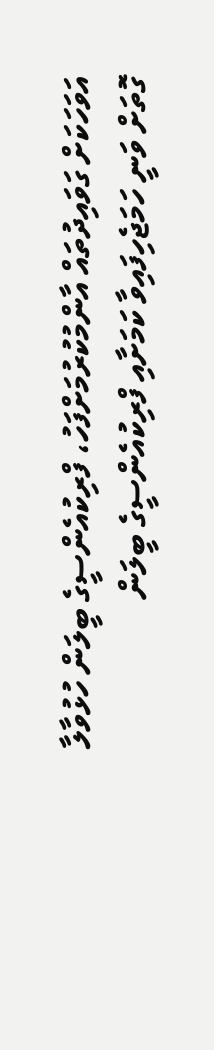އަވަހަކަށް ގަވައިދުތައް އާންމުކުރުމަށްފަހު، ފްރިކުއެންސީގެ ބީލަން ހުޅުވާލާ ގޮތަށް ވަނީ ހަމަޖެހިފައިވާ ކަމަށާއި ފްރިކުއެންސީގެ ބީލަން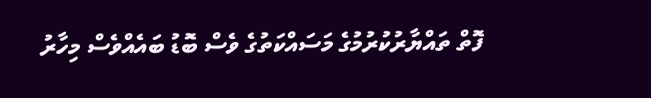ފޮތް ތައްޔާރުކުރުމުގެ މަސައްކަތުގެ ވެސް ބޮޑު ބައެއްވެސް މިހާރު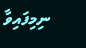ނިމިފައިވާ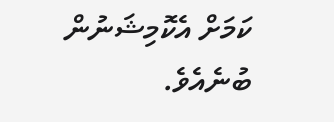ކަމަށް އެކޮމިޝަނުން ބުނެއެވެ.